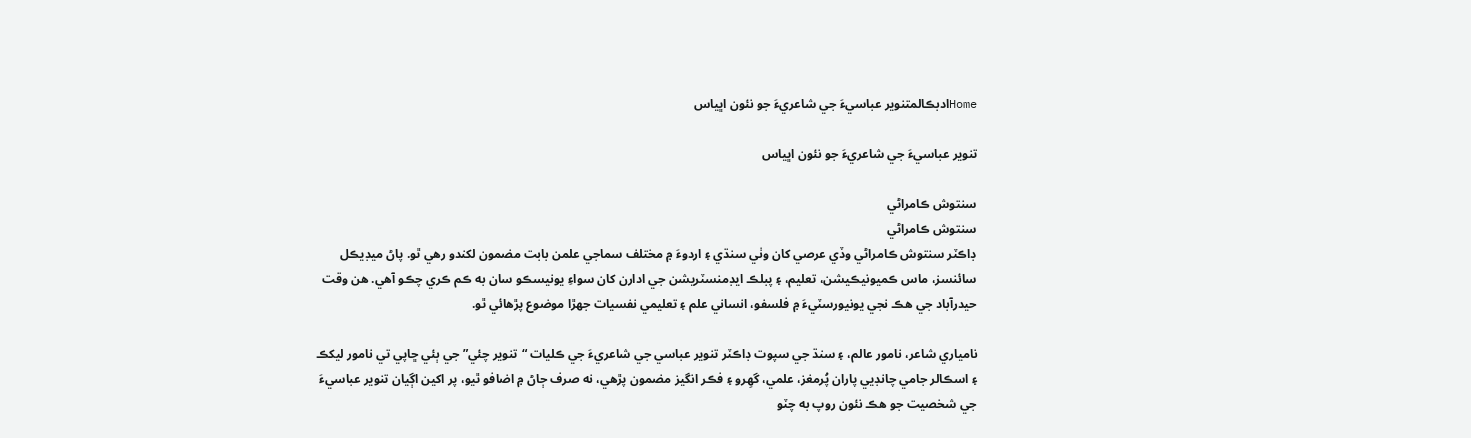Homeادبڪالمتنوير عباسيءَ جي شاعريءَ جو نئون اڀياس

تنوير عباسيءَ جي شاعريءَ جو نئون اڀياس

سنتوش ڪامراڻي
سنتوش ڪامراڻي
ڊاڪٽر سنتوش ڪامراڻي وڏي عرصي کان وٺي سنڌي ۽ اردوءَ ۾ مختلف سماجي علمن بابت مضمون لکندو رهي ٿو. پاڻ ميڊيڪل سائنسز، ماس ڪميونيڪيشن، تعليم، ۽ پبلڪ ايڊمنسٽريشن جي ادارن کان سواءِ يونيسڪو سان به ڪم ڪري چڪو آهي. هن وقت حيدرآباد جي هڪ نجي يونيورسٽيءَ ۾ فلسفو، انساني علم ۽ تعليمي نفسيات جھڙا موضوع پڙهائي ٿو.

نامياري شاعر، نامور عالم، ۽ سنڌ جي سپوت ڊاڪٽر تنوير عباسي جي شاعريءَ جي ڪليات “تنوير چئي” جي ٻئي ڇاپي تي نامور ليکڪ ۽ اسڪالر جامي چانڊيي پاران پُرمغز، علمي، گھِرو ۽ فڪر انگيز مضمون پڙهي، نه صرف ڄاڻ ۾ اضافو ٿيو، پر اکين اڳيان تنوير عباسيءَ جي شخصيت جو هڪ نئون روپ به چٽو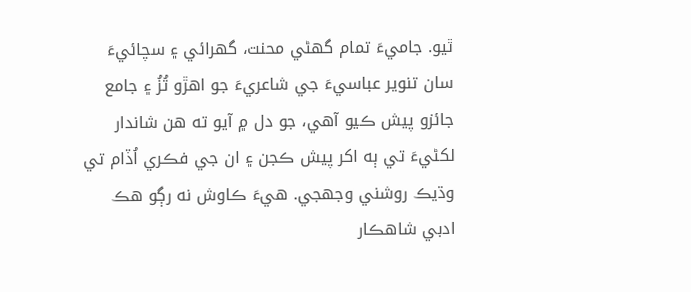ٿيو. جاميءَ تمام گهڻي محنت، گھرائي ۽ سچائيءَ سان تنوير عباسيءَ جي شاعريءَ جو اهڙو تُزُ ۽ جامع جائزو پيش ڪيو آهي، جو دل ۾ آيو ته هن شاندار لکڻيءَ تي ٻه اکر پيش ڪجن ۽ ان جي فڪري اُڏام تي وڌيڪ روشني وجهجي. هيءَ ڪاوش نه رڳو هڪ ادبي شاهڪار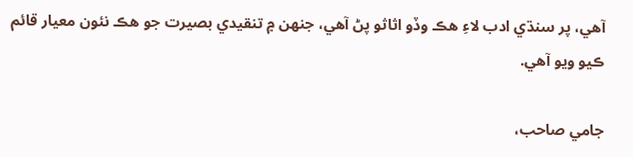آهي، پر سنڌي ادب لاءِ هڪ وڏو اثاثو پڻ آهي، جنھن ۾ تنقيدي بصيرت جو هڪ نئون معيار قائم ڪيو ويو آهي.

جامي صاحب،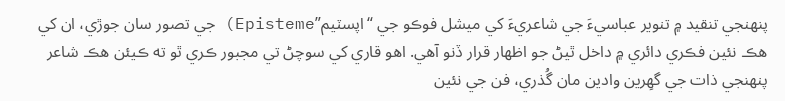پنھنجي تنقيد ۾ تنوير عباسيءَ جي شاعريءَ کي ميشل فوڪو جي “اپسٽيم”Episteme) جي تصور سان جوڙي، ان کي هڪ نئين فڪري دائري ۾ داخل ٿيڻ جو اظھار قرار ڏنو آهي. اهو قاري کي سوچڻ تي مجبور ڪري ٿو ته ڪيئن هڪ شاعر پنھنجي ذات جي گھِرين وادين مان گُذري، فن جي نئين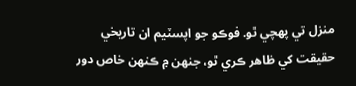منزل تي پھچي ٿو. فوڪو جو اپسٽيم ان تاريخي حقيقت کي ظاهر ڪري ٿو، جنھن ۾ ڪنھن خاص دور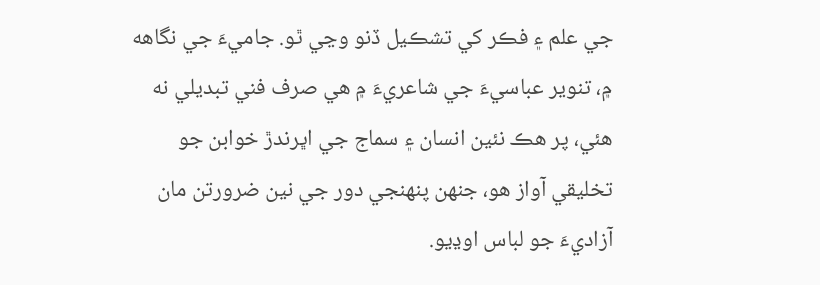جي علم ۽ فڪر کي تشڪيل ڏنو وڃي ٿو. جاميءَ جي نگاهه ۾، تنوير عباسيءَ جي شاعريءَ ۾ هي صرف فني تبديلي نه هئي، پر هڪ نئين انسان ۽ سماج جي اڀرندڙ خوابن جو تخليقي آواز هو، جنھن پنھنجي دور جي نين ضرورتن مان آزاديءَ جو لباس اوڍيو.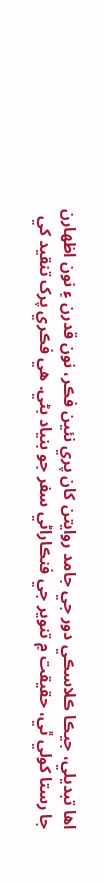اها تبديلي، جيڪا ڪلاسڪي دور جي جامد روايتن کان پري نئين فڪر، نون قدرن ۽ نون اظھارن جا رستا کولي ٿي، حقيقت ۾ تنوير جي فنڪاراڻي سفر جو بنياد بڻي. هي فڪري پرک تنقيد کي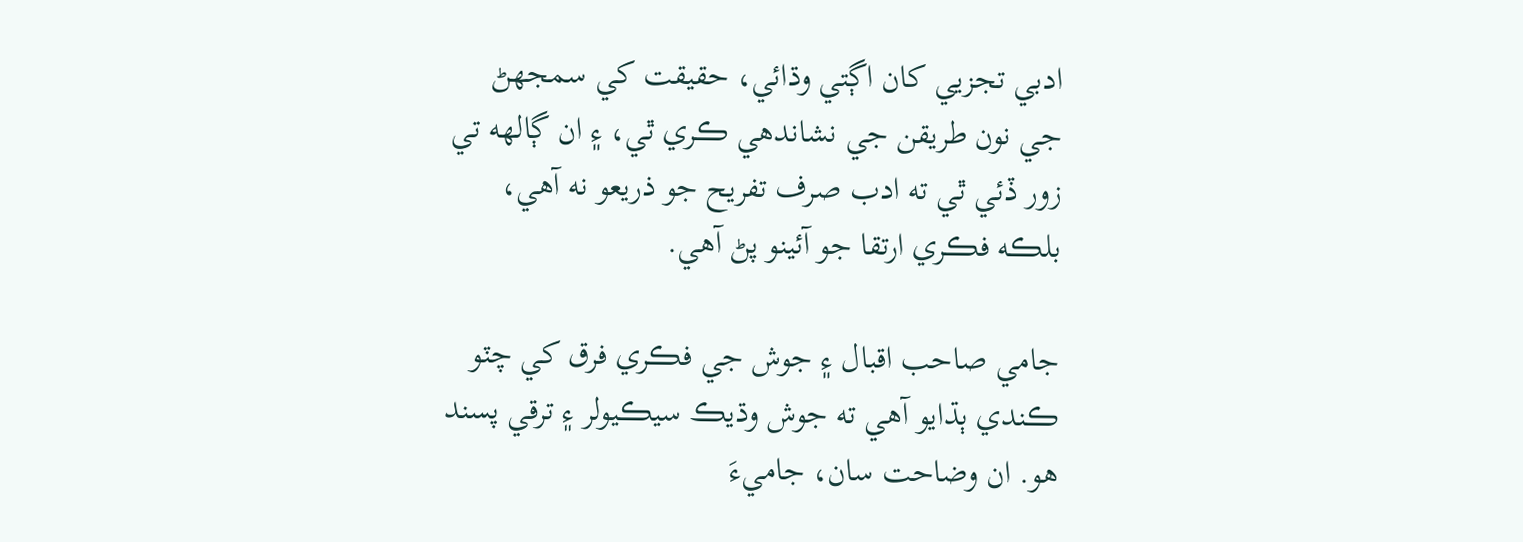ادبي تجزيي کان اڳتي وڌائي، حقيقت کي سمجهڻ جي نون طريقن جي نشاندهي ڪري ٿي، ۽ ان ڳالهه تي زور ڏئي ٿي ته ادب صرف تفريح جو ذريعو نه آهي، بلڪه فڪري ارتقا جو آئينو پڻ آهي.

جامي صاحب اقبال ۽ جوش جي فڪري فرق کي چٽو ڪندي ٻڌايو آهي ته جوش وڌيڪ سيڪيولر ۽ ترقي پسند هو. ان وضاحت سان، جاميءَ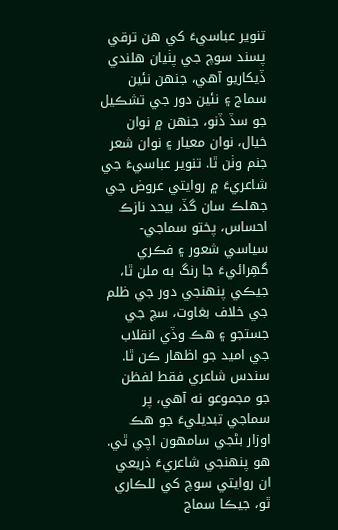تنوير عباسيءَ کي هن ترقي پسند سوچ جي پٺيان هلندي ڏيکاريو آهي، جنھن نئين سماج ۽ نئين دور جي تشڪيل جو سڏ ڏنو، جنھن ۾ نوان خيال، نوان معيار ۽ نوان شعر جنم وٺن ٿا. تنوير عباسيءَ جي شاعريءَ ۾ روايتي عروض جي جهلڪ سان گڏ، بيحد نازڪ احساس، پختو سماجي-سياسي شعور ۽ فڪري گھِرائيءَ جا رنگ به ملن ٿا، جيڪي پنھنجي دور جي ظلم جي خلاف بغاوت، سچ جي جستجو ۽ هڪ وڏي انقلاب جي اميد جو اظھار ڪن ٿا. سندس شاعري فقط لفظن جو مجموعو نه آهي، پر سماجي تبديليءَ جو هڪ اوزار بڻجي سامھون اچي ٿي. هو پنھنجي شاعريءَ ذريعي ان روايتي سوچ کي للڪاري ٿو، جيڪا سماج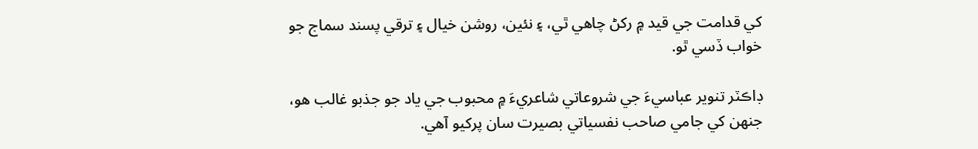کي قدامت جي قيد ۾ رکڻ چاهي ٿي، ۽ نئين، روشن خيال ۽ ترقي پسند سماج جو خواب ڏسي ٿو.

ڊاڪٽر تنوير عباسيءَ جي شروعاتي شاعريءَ ۾ محبوب جي ياد جو جذبو غالب هو، جنھن کي جامي صاحب نفسياتي بصيرت سان پرکيو آهي.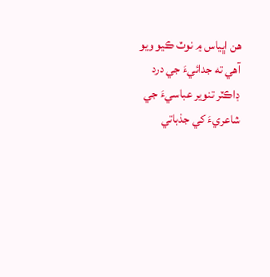هن اڀياس ۾ نوٽ ڪيو ويو آهي ته جدائيءَ جي درد ڊاڪٽر تنوير عباسيءَ جي شاعريءَ کي جذباتي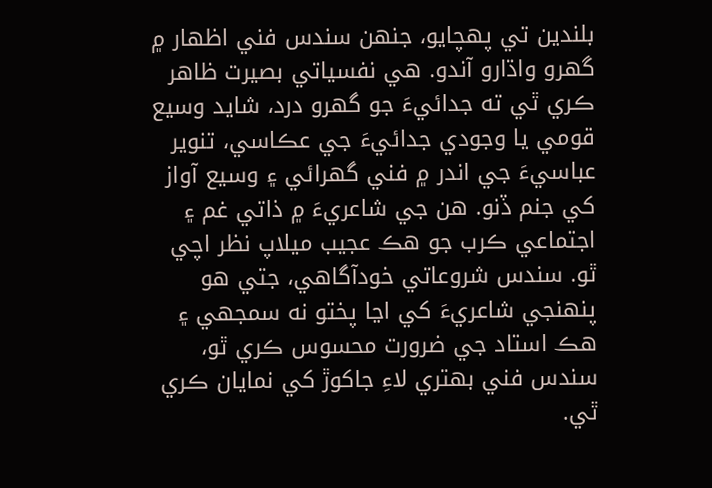بلندين تي پھچايو، جنھن سندس فني اظھار ۾ گھرو واڌارو آندو. هي نفسياتي بصيرت ظاهر ڪري ٿي ته جدائيءَ جو گھرو درد، شايد وسيع قومي يا وجودي جدائيءَ جي عڪاسي، تنوير عباسيءَ جي اندر ۾ فني گھرائي ۽ وسيع آواز کي جنم ڏنو. هن جي شاعريءَ ۾ ذاتي غم ۽ اجتماعي ڪرب جو هڪ عجيب ميلاپ نظر اچي ٿو. سندس شروعاتي خودآگاهي، جتي هو پنھنجي شاعريءَ کي اڃا پختو نه سمجهي ۽ هڪ استاد جي ضرورت محسوس ڪري ٿو، سندس فني بھتري لاءِ جاکوڙ کي نمايان ڪري ٿي.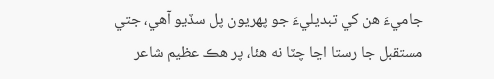جاميءَ هن کي تبديليءَ جو پھريون پل سڏيو آهي، جتي مستقبل جا رستا اڃا چٽا نه هئا، پر هڪ عظيم شاعر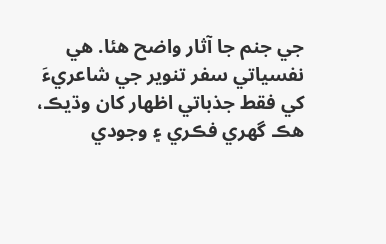جي جنم جا آثار واضح هئا. هي نفسياتي سفر تنوير جي شاعريءَ کي فقط جذباتي اظھار کان وڌيڪ، هڪ گھري فڪري ۽ وجودي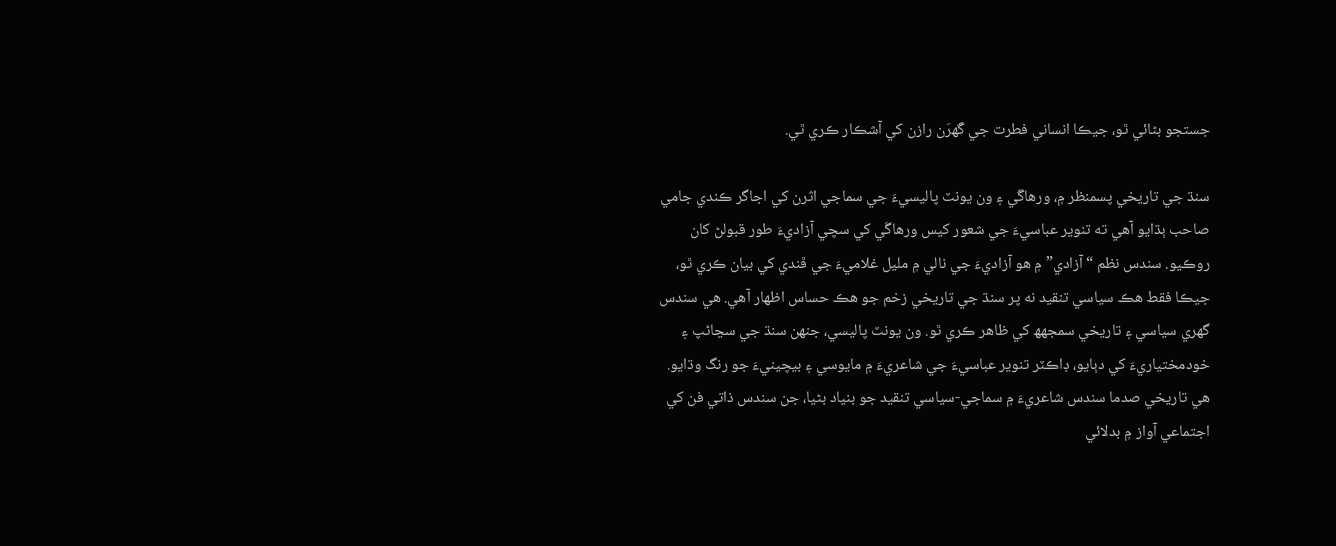جستجو بڻائي ٿو، جيڪا انساني فطرت جي گَھرَن رازن کي آشڪار ڪري ٿي.

سنڌ جي تاريخي پسمنظر ۾، ورهاڱي ۽ ون يونٽ پاليسيءَ جي سماجي اثرن کي اجاگر ڪندي جامي صاحب ٻڌايو آهي ته تنوير عباسيءَ جي شعور کيس ورهاڱي کي سچي آزاديءَ طور قبولڻ کان روڪيو. سندس نظم “آزادي” ۾ هو آزاديءَ جي نالي ۾ مليل غلاميءَ جي ڦندي کي بيان ڪري ٿو، جيڪا فقط هڪ سياسي تنقيد نه پر سنڌ جي تاريخي زخم جو هڪ حساس اظھار آهي. هي سندس گھري سياسي ۽ تاريخي سمجهھ کي ظاهر ڪري ٿو. ون يونٽ پاليسي، جنھن سنڌ جي سڃاڻپ ۽ خودمختياريءَ کي دٻايو، ڊاڪٽر تنوير عباسيءَ جي شاعريءَ ۾ مايوسي ۽ بيچينيءَ جو رنگ وڌايو. هي تاريخي صدما سندس شاعريءَ ۾ سماجي-سياسي تنقيد جو بنياد بڻيا، جن سندس ذاتي فن کي اجتماعي آواز ۾ بدلائي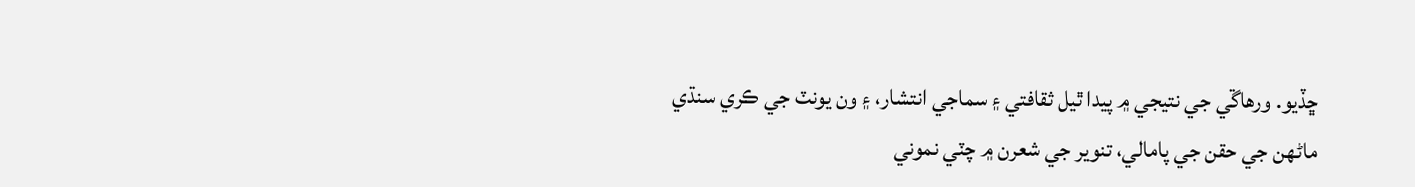ڇڏيو. ورهاڱي جي نتيجي ۾ پيدا ٿيل ثقافتي ۽ سماجي انتشار، ۽ ون يونٽ جي ڪري سنڌي ماڻهن جي حقن جي پامالي، تنوير جي شعرن ۾ چٽي نموني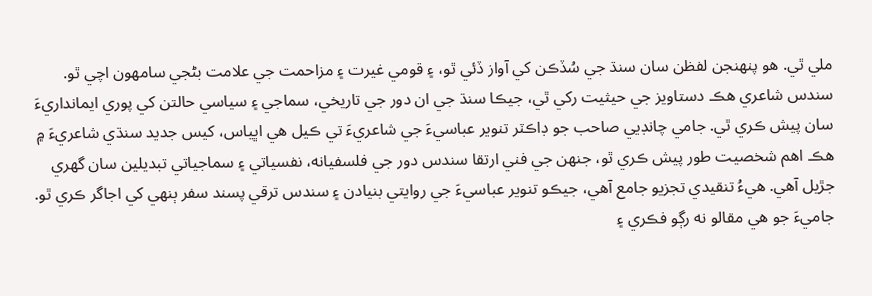ملي ٿي. هو پنھنجن لفظن سان سنڌ جي سُڏڪن کي آواز ڏئي ٿو، ۽ قومي غيرت ۽ مزاحمت جي علامت بڻجي سامهون اچي ٿو. سندس شاعري هڪ دستاويز جي حيثيت رکي ٿي، جيڪا سنڌ جي ان دور جي تاريخي، سماجي ۽ سياسي حالتن کي پوري ايمانداريءَ سان پيش ڪري ٿي. جامي چانڊيي صاحب جو ڊاڪٽر تنوير عباسيءَ جي شاعريءَ تي ڪيل هي اڀياس، کيس جديد سنڌي شاعريءَ ۾ هڪ اهم شخصيت طور پيش ڪري ٿو، جنھن جي فني ارتقا سندس دور جي فلسفيانه، نفسياتي ۽ سماجياتي تبديلين سان گھري جڙيل آهي. هيءُ تنقيدي تجزيو جامع آهي، جيڪو تنوير عباسيءَ جي روايتي بنيادن ۽ سندس ترقي پسند سفر ٻنھي کي اجاگر ڪري ٿو. جاميءَ جو هي مقالو نه رڳو فڪري ۽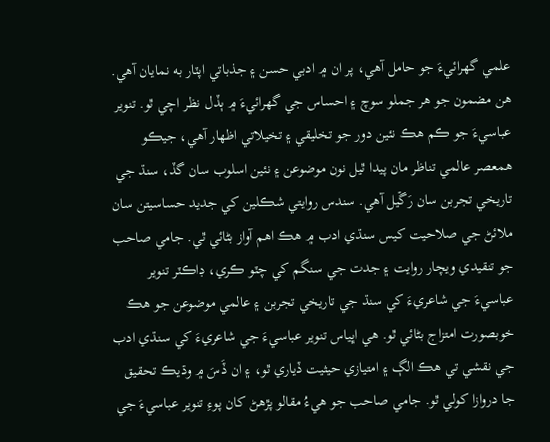علمي گھرائيءَ جو حامل آهي، پر ان ۾ ادبي حسن ۽ جذباتي اپٽار به نمايان آهي. هن مضمون جو هر جملو سوچ ۽ احساس جي گھرائيءَ ۾ ٻڏل نظر اچي ٿو. تنوير عباسيءَ جو ڪم هڪ نئين دور جو تخليقي ۽ تخيلاتي اظھار آهي، جيڪو همعصر عالمي تناظر مان پيدا ٿيل نون موضوعن ۽ نئين اسلوب سان گڏ، سنڌ جي تاريخي تجربن سان رَڱيل آهي. سندس روايتي شڪلين کي جديد حساسيتن سان ملائڻ جي صلاحيت کيس سنڌي ادب ۾ هڪ اهم آواز بڻائي ٿي. جامي صاحب جو تنقيدي ويچار روايت ۽ جدت جي سنگم کي چٽو ڪري، ڊاڪٽر تنوير عباسيءَ جي شاعريءَ کي سنڌ جي تاريخي تجربن ۽ عالمي موضوعن جو هڪ خوبصورت امتزاج بڻائي ٿو. هي اڀياس تنوير عباسيءَ جي شاعريءَ کي سنڌي ادب جي نقشي تي هڪ الڳ ۽ امتيازي حيثيت ڏياري ٿو، ۽ ان ڏَسَ ۾ وڌيڪ تحقيق جا دروازا کولي ٿو. جامي صاحب جو هيءُ مقالو پڙهڻ کان پوءِ تنوير عباسيءَ جي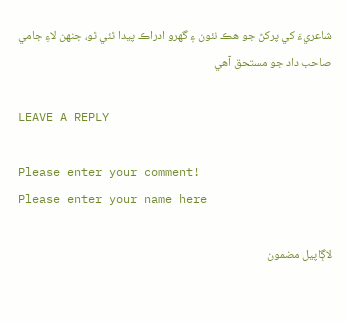شاعريءَ کي پرکڻ جو هڪ نئون ۽ گھرو ادراڪ پيدا ٿئي ٿو، جنھن لاءِ جامي صاحب داد جو مستحق آهي

LEAVE A REPLY

Please enter your comment!
Please enter your name here

لاڳاپيل مضمون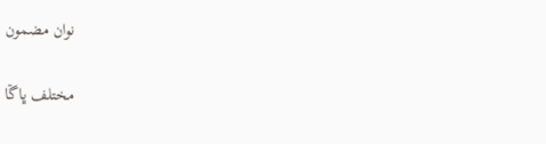نوان مضمون

مختلف ڀاڱا